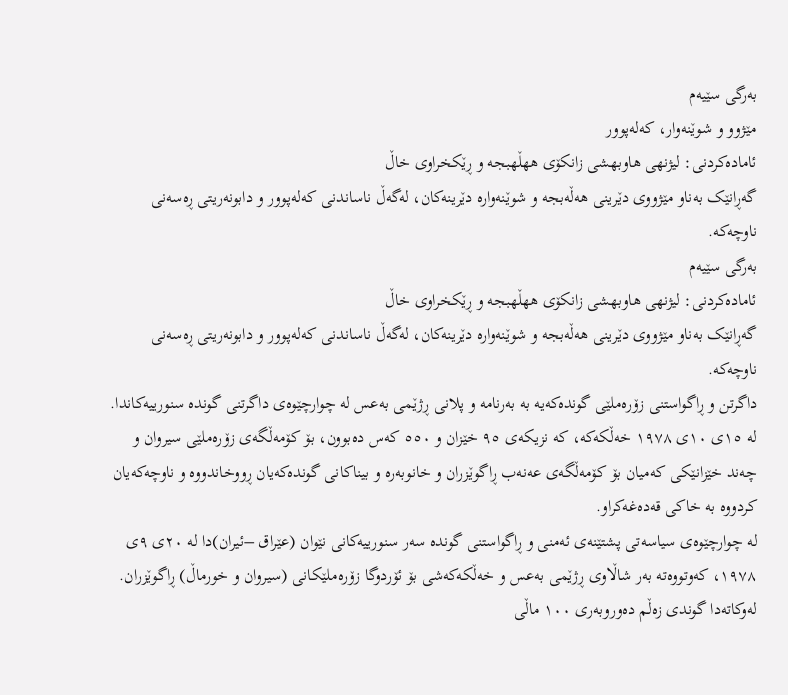بەرگی سێیەم
مێژوو و شوێنەوار، کەلەپوور
ئامادەکردنی: لیژنهی هاوبهشی زانكۆی ههڵهبجه و ڕێكخراوی خاڵ
گەڕانێک بەناو مێژووی دێرینی هەڵەبجە و شوێنەوارە دێرینەکان، لەگەڵ ناساندنی کەلەپوور و دابونەریتی ڕەسەنی ناوچەکە.
بەرگی سێیەم
ئامادەکردنی: لیژنهی هاوبهشی زانكۆی ههڵهبجه و ڕێكخراوی خاڵ
گەڕانێک بەناو مێژووی دێرینی هەڵەبجە و شوێنەوارە دێرینەکان، لەگەڵ ناساندنی کەلەپوور و دابونەریتی ڕەسەنی ناوچەکە.
داگرتن و ڕاگواستنی زۆرەملێی گوندەکەیە بە بەرنامە و پلانی ڕژێمی بەعس لە چوارچێوەی داگرتنی گوندە سنورییەکاندا. لە ١٥ی ١٠ی ١٩٧٨ خەڵکەکە، کە نزیکەی ٩٥ خێزان و ٥٥٠ کەس دەبوون، بۆ کۆمەڵگەی زۆرەملێی سیروان و چەند خێزانێکی کەمیان بۆ کۆمەڵگەی عەنەب ڕاگوێزران و خانوبەرە و بیناکانی گوندەکەیان ڕووخاندووە و ناوچەکەیان کردووە بە خاکی قەدەغەکراو.
لە چوارچێوەی سیاسەتی پشتێنەی ئەمنی و ڕاگواستنی گوندە سەر سنورییەکانی نێوان (عێراق –ئیران)دا له ٢٠ی ٩ی ١٩٧٨، کەوتووەتە بەر شاڵاوی ڕژێمی بەعس و خەڵکەکەشی بۆ ئۆردوگا زۆرەملێکانی (سیروان و خورماڵ) ڕاگوێزران. لەوکاتەدا گوندی زەڵم دەوروبەری ١٠٠ ماڵی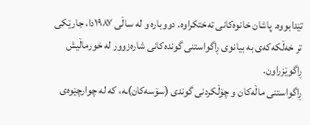تێدابووە. پاشان خانوەکانی تەختکراوە. دووبارە و لە ساڵی ١٩٨٧دا، جارێکی تر خەڵکەکەی بە بیانوی ڕاگواستنی گوندەکانی شارەزوور لە خورماڵیش ڕاگوێزراون.
ڕاگواستنی ماڵەکان و چۆڵکردنی گوندی (سۆسەکان)ـه، کە لە چوارچێوەی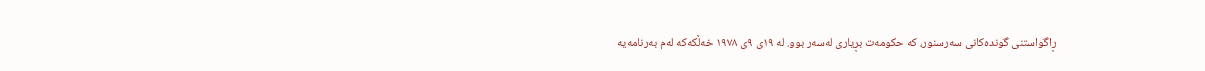ڕاگواستنی گوندەکانی سەرسنور، کە حکومەت بڕیاری لەسەر بوو. لە ١٩ی ٩ی ١٩٧٨ خەڵکەکە لەم بەرنامەیە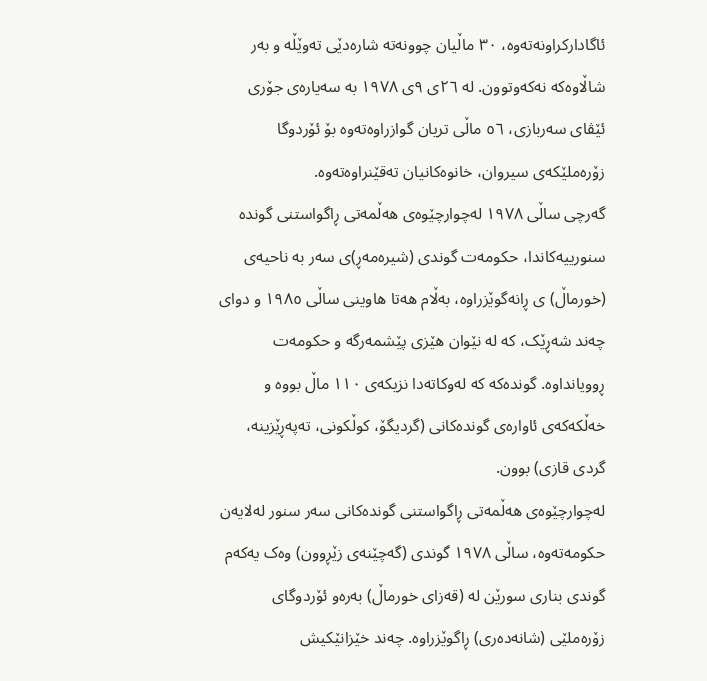ئاگادارکراونەتەوە، ٣٠ ماڵیان چوونەتە شارەدێی تەوێڵە و بەر شاڵاوەکە نەکەوتوون. لە ٢٦ی ٩ی ١٩٧٨ بە سەیارەی جۆری ئێڤای سەربازی، ٥٦ ماڵی تریان گوازراوەتەوە بۆ ئۆردوگا زۆرەملێکەی سیروان، خانوەکانیان تەقێنراوەتەوە.
گەرچی ساڵی ١٩٧٨ لەچوارچێوەی هەڵمەتی ڕاگواستنی گوندە سنورییەکاندا، حکومەت گوندی (شیرەمەڕ)ی سەر بە ناحیەی (خورماڵ) ی ڕانەگوێزراوه، بەڵام هەتا هاوینی ساڵی ١٩٨٥ و دوای چەند شەڕێک، کە لە نێوان هێزی پێشمەرگه و حکومەت ڕوویانداوە. گوندەکە کە لەوکاتەدا نزیکەی ١١٠ ماڵ بووە و خەڵکەکەی ئاوارەی گوندەکانی (گردیگۆ، کوڵکونی، تەپەڕێزینە، گردی قازی) بوون.
لەچوارچێوەی هەڵمەتی ڕاگواستنی گوندەکانی سەر سنور لەلایەن حکومەتەوە، ساڵی ١٩٧٨ گوندی (گەچێنەی زێڕوون) وەک یەکەم گوندی بناری سورێن لە (قەزای خورماڵ) بەرەو ئۆردوگای زۆرەملێی (شانەدەری) ڕاگوێزراوە. چەند خێزانێکیش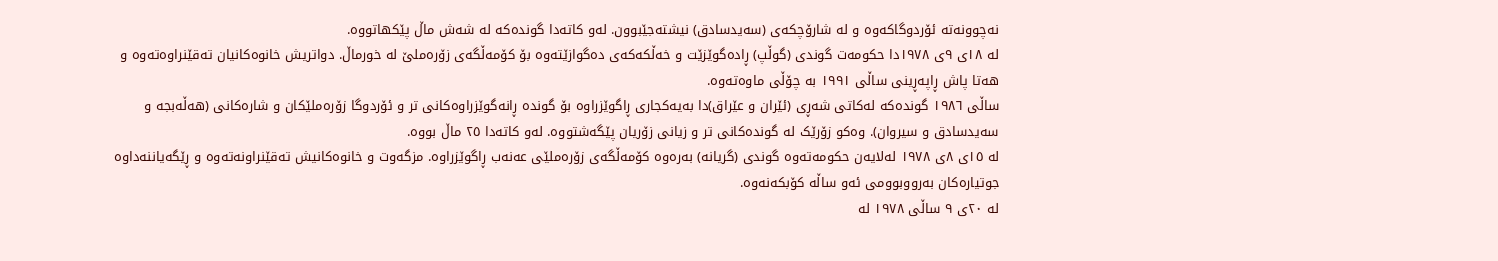نەچوونەتە ئۆردوگاکەوە و لە شارۆچکەی (سەیدسادق) نیشتەجێبوون. لەو کاتەدا گوندەکە لە شەش ماڵ پێکهاتووە.
لە ١٨ی ٩ی ١٩٧٨دا حکومەت گوندی (گوڵپ) ڕادەگوێزێت و خەڵکەکەی دەگوازێتەوە بۆ کۆمەڵگەی زۆرەملێ لە خورماڵ. دواتریش خانوەکانیان تەقێنراوەتەوە و هەتا پاش ڕاپەڕینی ساڵی ١٩٩١ بە چۆڵی ماوەتەوە.
ساڵی ١٩٨٦ گوندەکە لەکاتی شەڕی (ئێران و عێراق)دا بەیەکجاری ڕاگوێزراوە بۆ گوندە ڕانەگوێزراوەکانی تر و ئۆردوگا زۆرەملێکان و شارەکانی (هەڵەبجه و سەیدسادق و سیروان). وەکو زۆرێک لە گوندەکانى تر و زیانى زۆریان پێگەشتووە. لەو کاتەدا ٢٥ ماڵ بووە.
لە ١٥ی ٨ی ١٩٧٨ لەلایەن حکومەتەوە گوندی (گریانە) بەرەوە کۆمەڵگەی زۆرەملێی عەنەب ڕاگوێزراوە. مزگەوت و خانوەکانیش تەقێنراونەتەوە و ڕێگەیاننەداوە جوتیارەکان بەرووبوومی ئەو ساڵە کۆبکەنەوە.
لە ٢٠ی ٩ ساڵی ١٩٧٨ لە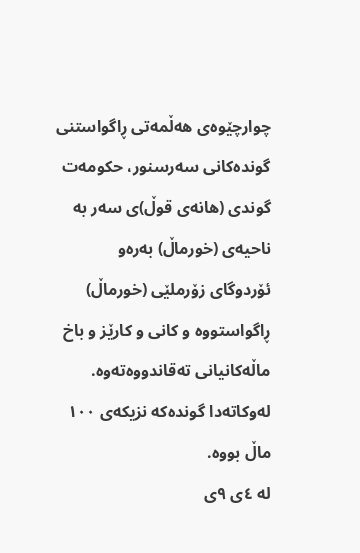چوارچێوەی هەڵمەتی ڕاگواستنی گوندەکانی سەرسنور، حکومەت گوندی (هانەی قوڵ)ی سەر بە ناحیەی (خورماڵ) بەرەو ئۆردوگای زۆرملێی (خورماڵ) ڕاگواستووە و کانی و کارێز و باخ ماڵەکانیانی تەقاندووەتەوە. لەوکاتەدا گوندەکە نزیکەی ١٠٠ ماڵ بووە.
لە ٤ی ٩ی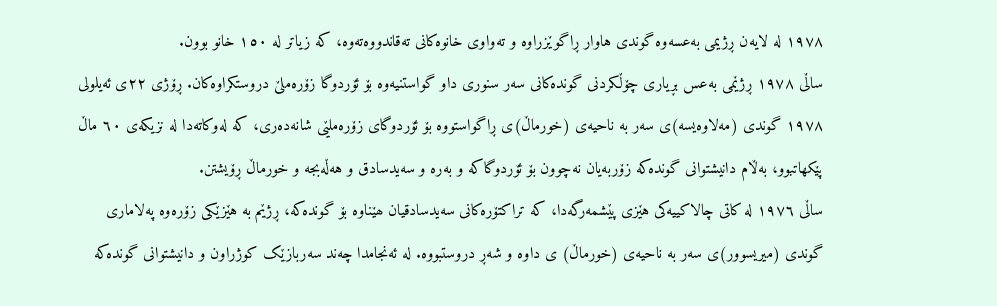١٩٧٨ لە لایەن ڕژیمی بەعسەوە گوندی هاوار ڕاگوێزراوە و تەواوی خانوەکانی تەقاندووەتەوه، کە زیاتر لە ١٥٠ خانو بوون.
ساڵی ١٩٧٨ ڕژێمی بەعس بڕیاری چۆڵکردنی گوندەکانی سەر سنوری داو گواستنیەوە بۆ ئۆردوگا زۆرەملێ دروستکراوەکان. ڕۆژی ٢٢ی ئەیلولی ١٩٧٨ گوندی (مەلاوەیسە)ی سەر بە ناحیەی (خورماڵ)ی ڕاگواستووە بۆ ئۆردوگای زۆرەملێی شانەدەری، که لەوکاتەدا لە نزیکەی ٦٠ ماڵ پێکهاتبوو، بەڵام دانیشتوانی گوندەکه زۆربەیان نەچوون بۆ ئۆردوگاکە و بەره و سەیدسادق و هەڵەبجە و خورماڵ ڕۆیشتن.
ساڵی ١٩٧٦ له کاتی چالاکییەکی هێزی پێشمەرگەدا، کە تراکتۆرەکانی سەیدسادقیان ھێناوە بۆ گوندەکە، ڕژێم بە هێزێکی زۆرەوە پەلاماری گوندی (میریسوور)ی سەر بە ناحیەی (خورماڵ) ی داوە و شەڕ دروستبووە. لە ئەنجامدا چەند سەربازێک کوژراون و دانیشتوانی گوندەکە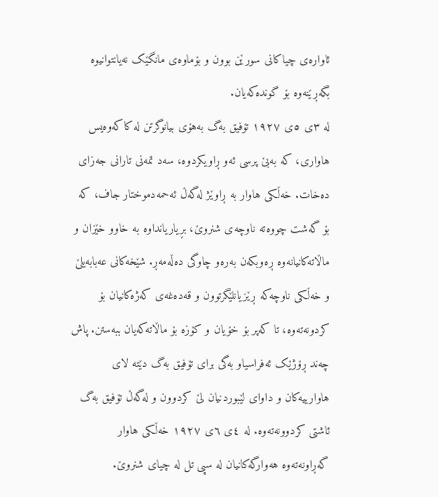ئاوارەی چیاکانی سورێن بوون و بۆماوەی مانگێک نەیانتوانیوە بگەڕێنەوە بۆ گوندەکەیان.
لە ٣ی ٥ی ١٩٢٧ تۆفیق بەگ بەهۆی بیانوگرتن لە کاکەوەیس هاواری، کە بەبێ پرسی ئەو ڕاویکردوە، سەد تمەنی تارانی جەزای دەخات. خەڵکی هاوار بە ڕاوێژ لەگەڵ ئەحمەدموختار جاف، کە بۆ گەشت چووەتە ناوچەی شنروێ، بڕیاریانداوە بە خاوو خێزان و ماڵاتەکانیانەوە ڕەوبکەن بەرەو چاوگی دەڵەمەڕ. شێخەکانی عەبابەیلێ و خەڵکی ناوچەکە ڕێزیانلێگرتوون و قەدەغەی کەژەکانیان بۆ کردونەتەوە، تا کەپر بۆ خۆیان و کۆزە بۆ ماڵاتەکەیان ببەستن. پاش چەند ڕۆژێک ئەفراسیاو بەگی برای تۆفیق بەگ دێتە لای هاوارییەکان و داوای لێبوردنیان لێ کردوون و لەگەڵ تۆفیق بەگ ئاشتی کردوونەتەوه. لە ٤ی ٦ی ١٩٢٧ خەڵکی هاوار گەڕاونەتەوە هەوارگەکانیان لە سپی تل لە چیای شنروێ.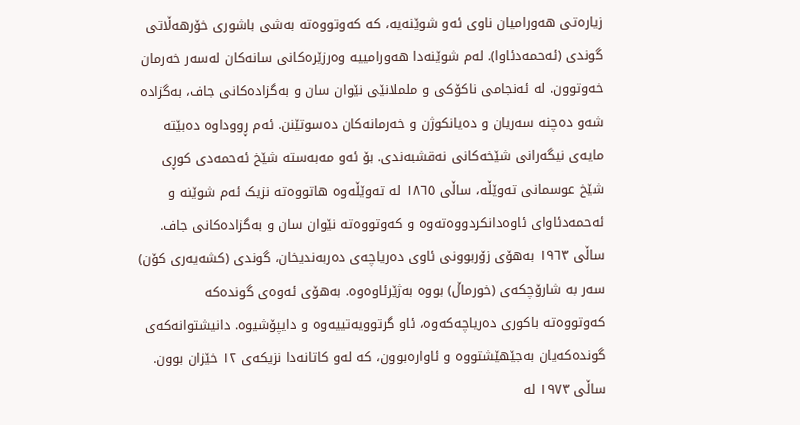زیارەتی هەورامیان ناوی ئەو شوێنەیه، کە کەوتووەتە بەشی باشوری خۆرهەڵاتی گوندی (ئەحمەدئاوا). لەم شوێنەدا هەورامییە وەرزێرەکانی سانەکان لەسەر خەرمان خەوتوون. لە ئەنجامی ناکۆکی و ململانێی نێوان سان و بەگزادەکانی جاف، بەگزادە شەو دەچنە سەریان و دەیانکوژن و خەرمانەکان دەسوتێنن. ئەم ڕووداوە دەبێتە مایەی نیگەرانی شێخەکانی نەقشبەندی. بۆ ئەو مەبەستە شێخ ئەحمەدی کوڕی شێخ عوسمانی تەوێڵە، ساڵی ١٨٦٥ لە تەوێڵەوە هاتووەتە نزیک ئەم شوێنە و ئەحمەدئاوای ئاوەدانکردووەتەوە و کەوتووەتە نێوان سان و بەگزادەکانی جاف.
ساڵی ١٩٦٣ بەهۆی زۆربوونی ئاوى دەریاچەی دەربەندیخان، گوندی (کشەیەری کۆن) سەر بە شارۆچکەی (خورماڵ) بووە بەژێرئاوەوە. بەهۆی ئەوەی گوندەکە کەوتووەتە باکوری دەریاچەکەوە، ئاو گرتوویەتییەوە و دایپۆشیوە. دانیشتوانەکەی گوندەکەیان بەجێهێشتووە و ئاوارەبوون، کە لەو کاتانەدا نزیکەی ١٢ خێزان بوون. ساڵی ١٩٧٣ له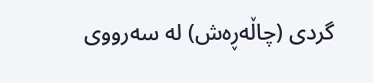گردی (چاڵەڕەش) لە سەرووی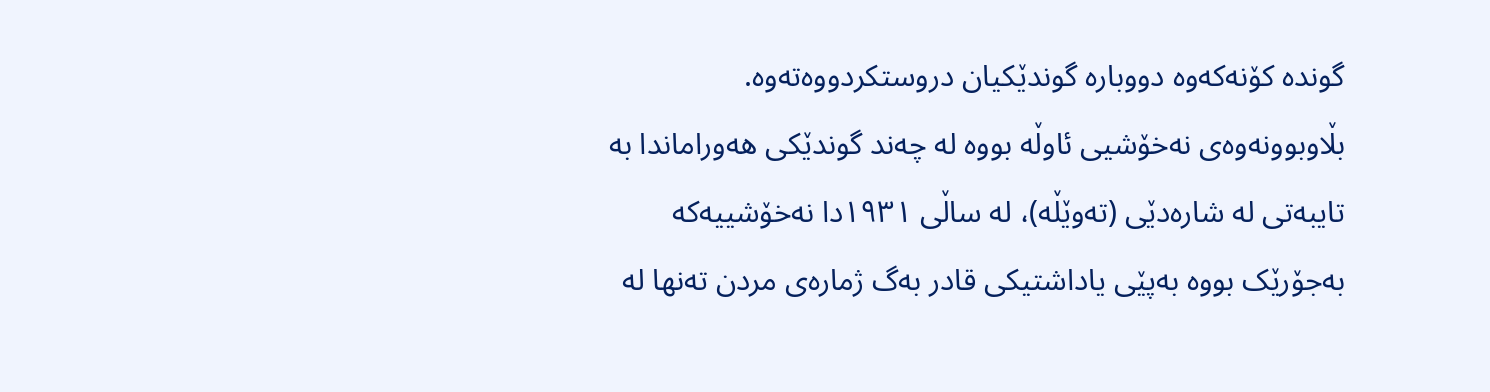گوندە کۆنەکەوە دووبارە گوندێکیان دروستکردووەتەوە.
بڵاوبوونەوەی نەخۆشیی ئاوڵە بووە لە چەند گوندێکی هەوراماندا بە تایبەتی لە شارەدێی (تەوێڵە)، لە ساڵی ١٩٣١دا نەخۆشییەکە بەجۆرێک بووە بەپێی یاداشتیکی قادر بەگ ژمارەی مردن تەنها لە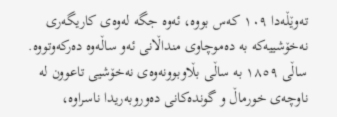تەوێڵەدا ١٠٩ کەس بووە، ئەوە جگە لەوەی کاریگەری نەخۆشییەکە بە دەموچاوی منداڵانی ئەو ساڵەوە دەرکەوتووە.
ساڵی ١٨٥٩ بە ساڵی بڵاوبوونەوەی نەخۆشیی تاعوون لە ناوچەی خورماڵ و گوندەکانی دەوروبەریدا ناسراوە،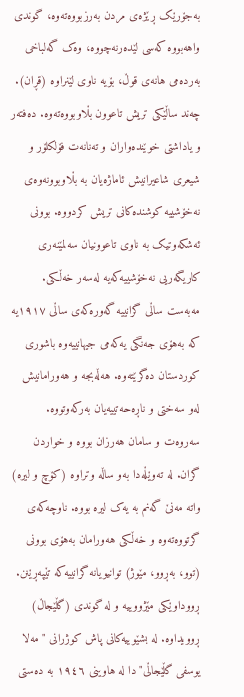بەجۆرێک ڕێژەی مردن بەرزبووەتەوە، گوندی واهەبووە کەسی لێدەرنەچووە، وەک گەلباخی بەردەمی هانەی قوڵ، بۆیە ناوی لێنراوە (قڕان). چەند ساڵێکی تریش تاعوون بڵاوبووەتەوە. دەفتەر و یاداشتی خوێندەواران و تەنانەت فۆلکلۆر و شیعری شاعیرانیش ئاماژەیان بە بڵاوبوونەوەی نەخۆشییە کوشندەکانی تریش کردووە. بوونی ئەشکەوتیک بە ناوی تاعوونیان سەلمێنەری کاریگەریی نەخۆشییەکەیە لەسەر خەڵکی.
مەبەست ساڵی گرانییە گەورەکەی ساڵی ١٩١٧یە کە بەهۆی جەنگی یەکەمی جیهانییەوە باشوری کوردستان دەگرێتەوە. هەڵەبجە و هەورامانیش لەو سەختی و ناڕەحەتییەیان بەرکەوتووە. سەروەت و سامان هەرزان بووە و خواردن گران. لە تەوێڵەدا بەو ساڵە وتراوە (کۆچ و لیرە) واتە مەنێ گەنم بە یەک لیرە بووە. ناوچەکەی گرتووەتەوە و خەڵکی هەورامان بەهۆی بوونی (توو، بەڕوو، مێوژ) توانیویانە گرانییەکە تێپەڕێنن.
ڕووداوێکی مێژووییە و لە گوندی (گڵێجاڵ) ڕوویداوە. لە بشێوییەکانی پاش کوژرانی "مەلا یوسفی گڵێجاڵی"دا لە هاوینی ١٩٤٦ بە دەستی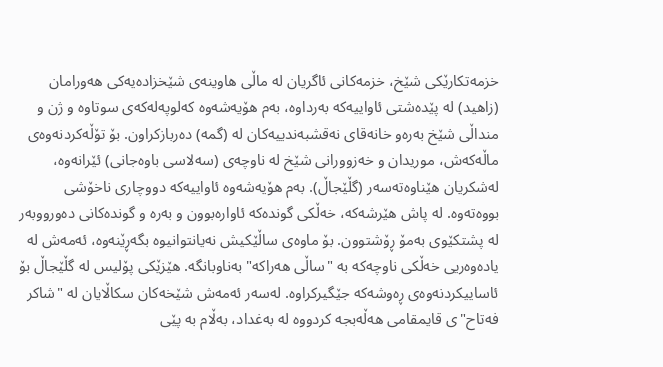خزمەتکارێکی شێخ، خزمەکانی ئاگریان لە ماڵی هاوینەی شێخزادەیەکی هەورامان (زاهید) لە پێدەشتی ئاواییەکە بەرداوە، بەم هۆیەشەوە کەلوپەلەکەی سوتاوە و ژن و منداڵی شێخ بەرەو خانەقای نەقشبەندییەکان لە (گمە) دەربازکراون. بۆ تۆڵەکردنەوەی ماڵەکەش، موریدان و خەزوورانی شێخ لە ناوچەی (سەلاسی باوەجانی) ئێرانەوە، لەشکریان هێناوەتەسەر (گڵێجاڵ). بەم هۆیەشەوە ئاواییەکە دووچاری ناخۆشی بووەتەوە. لە پاش هێرشەکە، خەڵکی گوندەکە ئاوارەبوون و بەرە و گوندەکانی دەورووبەر لە پشتکێوی بەمۆ ڕۆشتوون. بۆ ماوەی ساڵێکیش نەیانتوانیوە بگەڕێنەوە، ئەمەش لە یادەوەریی خەڵکی ناوچەکە بە "ساڵی هەراکە" بەناوبانگە. هێزێکی پۆلیس لە گڵێجاڵ بۆ ئاساییکردنەوەی ڕەوشەکە جێگیرکراوە. لەسەر ئەمەش شێخەکان سکاڵایان لە "شاکر فەتاح"ی قایمقامی هەڵەبجە کردووە لە بەغداد، بەڵام بە پێی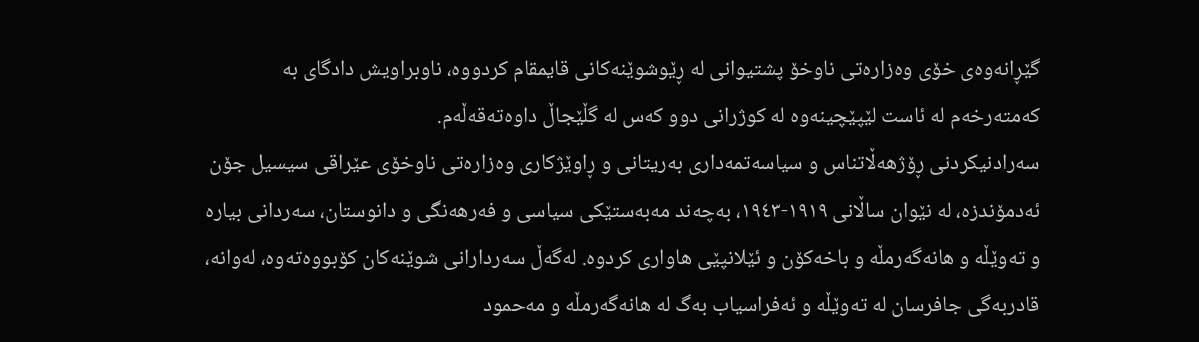گێڕانەوەی خۆی وەزارەتی ناوخۆ پشتیوانی لە ڕێوشوێنەکانی قایمقام کردووە، ناوبراویش دادگای بە کەمتەرخەم لە ئاست لێپێچینەوە لە کوژرانی دوو کەس لە گڵێجاڵ داوەتەقەڵەم.
سەرادنیکردنی ڕۆژهەڵاتناس و سیاسەتمەداری بەریتانی و ڕاوێژکاری وەزارەتی ناوخۆی عێراقی سیسیل جۆن ئەدمۆندزە، لە نێوان ساڵانی ١٩١٩-١٩٤٣، بەچەند مەبەستێکی سیاسی و فەرهەنگی و دانوستان، سەردانی بیارە و تەوێڵە و هانەگەرمڵە و باخەکۆن و ئێلانپێی هاواری کردوە. لەگەڵ سەردارانی شوێنەکان کۆبووەتەوە، لەوانە، قادربەگی جافرسان لە تەوێڵە و ئەفراسیاب بەگ لە هانەگەرمڵە و مەحمود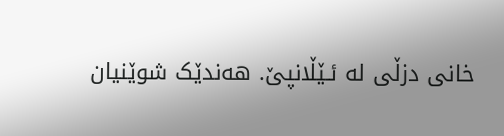خانی دزڵی لە ئـێڵانپێ. هەندێک شوێنیان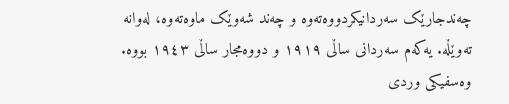چەندجارێک سەردانیکردووەتەوە و چەند شەوێک ماوەتەوە، لەوانە تەوێڵە. یەکەم سەردانی ساڵی ١٩١٩ و دووەمجار ساڵی ١٩٤٣ بووە. وەسفیکی وردی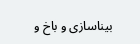بیناسازی و باخ و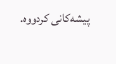پیشەکانی کردووە.